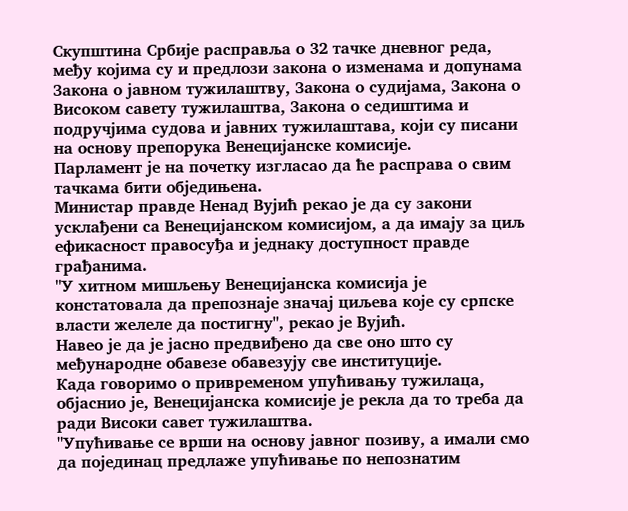Скупштина Србије расправља о 32 тачке дневног реда, међу којима су и предлози закона о изменама и допунама Закона о јавном тужилаштву, Закона о судијама, Закона о Високом савету тужилаштва, Закона о седиштима и подручјима судова и јавних тужилаштaва, који су писани на основу препорука Венецијанске комисије.
Парламент је на почетку изгласао да ће расправа о свим тачкама бити обједињена.
Министар правде Ненад Вујић рекао је да су закони усклађени са Венецијанском комисијом, а да имају за циљ ефикасност правосуђа и једнаку доступност правде грађанима.
"У хитном мишљењу Венецијанска комисија је констатовала да препознаје значај циљева које су српске власти желеле да постигну", рекао је Вујић.
Навео је да је јасно предвиђено да све оно што су међународне обавезе обавезују све институције.
Када говоримо о привременом упућивању тужилаца, објаснио је, Венецијанска комисије је рекла да то треба да ради Високи савет тужилаштва.
"Упућивање се врши на основу јавног позиву, а имали смо да појединац предлаже упућивање по непознатим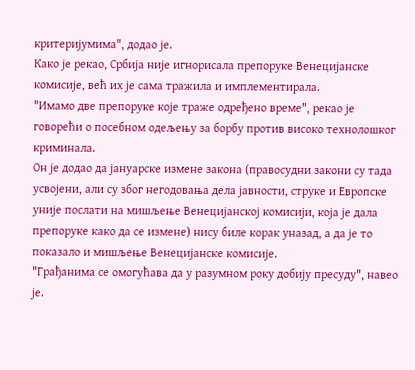критеријумима", додао је.
Како је рекао, Србија није игнорисала препоруке Венецијанске комисије, већ их је сама тражила и имплементирала.
"Имамо две препоруке које траже одређено време", рекао је говорећи о посебном одељењу за борбу против високо технолошког криминала.
Он је додао да јануарске измене закона (правосудни закони су тада усвојени, али су због негодовања дела јавности, струке и Европске уније послати на мишљење Венецијанској комисији, која је дала препоруке како да се измене) нису биле корак уназад, а да је то показало и мишљење Венецијанске комисије.
"Грађанима се омогућава да у разумном року добију пресуду", навео је.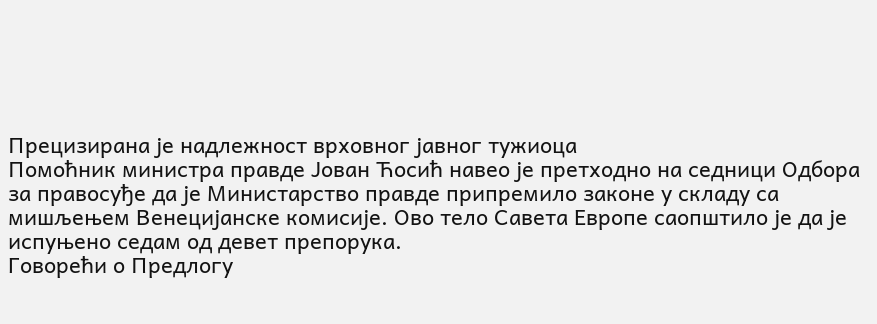Прецизирана је надлежност врховног јавног тужиоца
Помоћник министра правде Јован Ћосић навео је претходно на седници Одбора за правосуђе да је Министарство правде припремило законе у складу са мишљењем Венецијанске комисије. Ово тело Савета Европе саопштило је да је испуњено седам од девет препорука.
Говорећи о Предлогу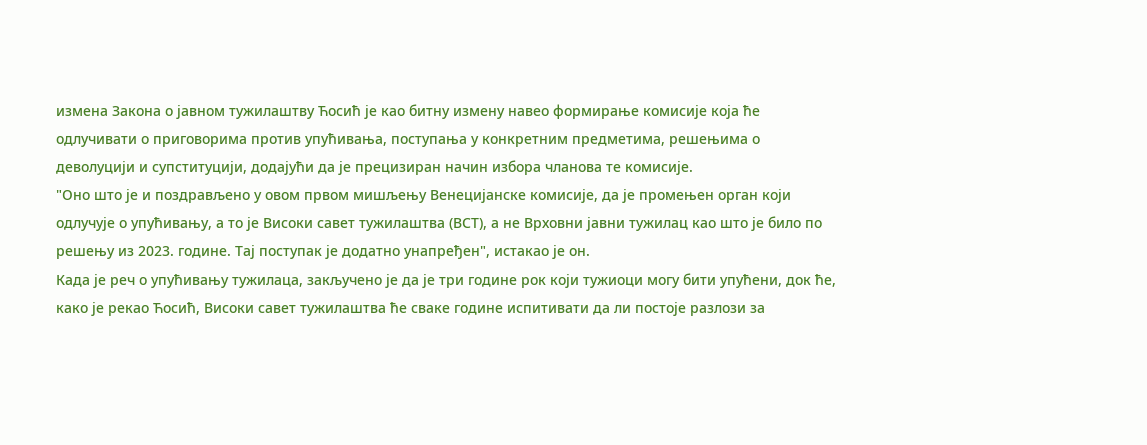измена Закона о јавном тужилаштву Ћосић је као битну измену навео формирање комисије која ће одлучивати о приговорима против упућивања, поступања у конкретним предметима, решењима о деволуцији и супституцији, додајући да је прецизиран начин избора чланова те комисије.
"Оно што је и поздрављено у овом првом мишљењу Венецијанске комисије, да је промењен орган који одлучује о упућивању, а то је Високи савет тужилаштва (ВСТ), а не Врховни јавни тужилац као што је било по решењу из 2023. године. Тај поступак је додатно унапређен", истакао је он.
Када је реч о упућивању тужилаца, закључено је да је три године рок који тужиоци могу бити упућени, док ће, како је рекао Ћосић, Високи савет тужилаштва ће сваке године испитивати да ли постоје разлози за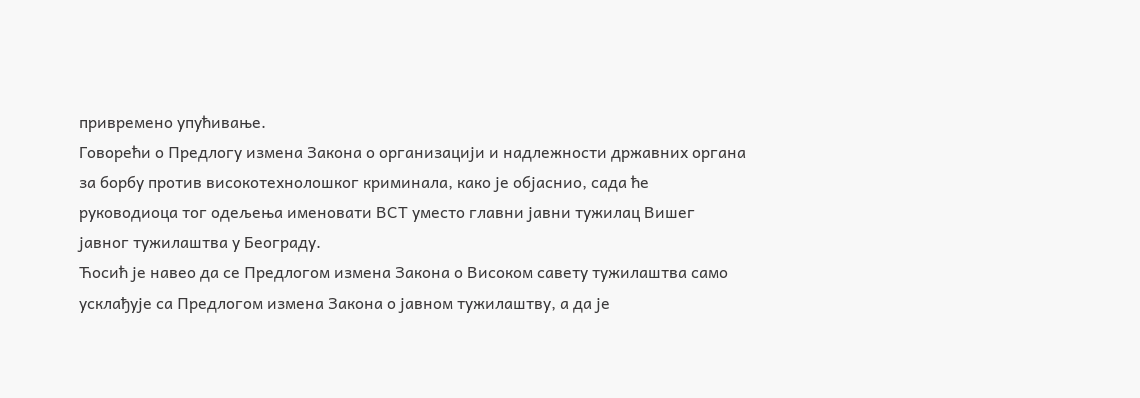привремено упућивање.
Говорећи о Предлогу измена Закона о организацији и надлежности државних органа за борбу против високотехнолошког криминала, како је објаснио, сада ће руководиоца тог одељења именовати ВСТ уместо главни јавни тужилац Вишег јавног тужилаштва у Београду.
Ћосић је навео да се Предлогом измена Закона о Високом савету тужилаштва само усклађује са Предлогом измена Закона о јавном тужилаштву, а да је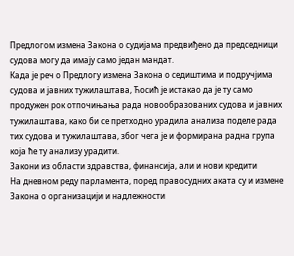Предлогом измена Закона о судијама предвиђено да председници судова могу да имају само један мандат.
Када је реч о Предлогу измена Закона о седиштима и подручјима судова и јавних тужилаштава, Ћосић је истакао да је ту само продужен рок отпочињања рада новообразованих судова и јавних тужилаштава, како би се претходно урадила анализа поделе рада тих судова и тужилаштава, због чега је и формирана радна група која ће ту анализу урадити.
Закони из области здравства, финансија, али и нови кредити
На дневном реду парламента, поред правосудних аката су и измене Закона о организацији и надлежности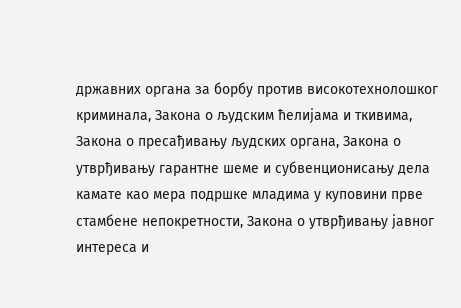државних органа за борбу против високотехнолошког криминала, Закона о људским ћелијама и ткивима, Закона о пресађивању људских органа, Закона о утврђивању гарантне шеме и субвенционисању дела камате као мера подршке младима у куповини прве стамбене непокретности, Закона о утврђивању јавног интереса и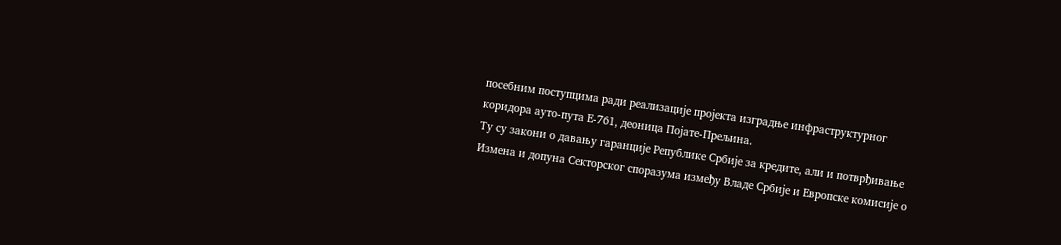посебним поступцима ради реализације пројекта изградње инфраструктурног коридора ауто-пута Е-761, деоница Појате-Прељина.
Ту су закони о давању гаранције Републике Србије за кредите, али и потврђивање Измена и допуна Секторског споразума између Владе Србије и Европске комисије о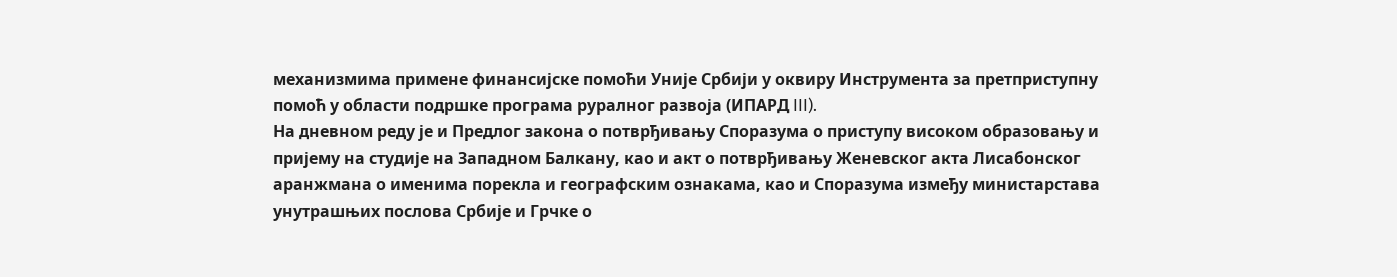механизмима примене финансијске помоћи Уније Србији у оквиру Инструмента за претприступну помоћ у области подршке програма руралног развоја (ИПАРД III).
На дневном реду је и Предлог закона о потврђивању Споразума о приступу високом образовању и пријему на студије на Западном Балкану, као и акт о потврђивању Женевског акта Лисабонског аранжмана о именима порекла и географским ознакама, као и Споразума између министарстава унутрашњих послова Србије и Грчке о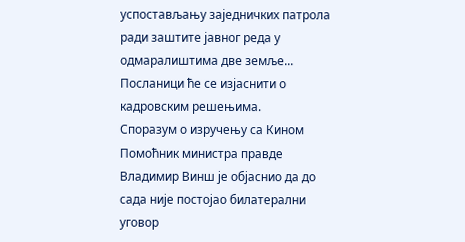успостављању заједничких патрола ради заштите јавног реда у одмаралиштима две земље... Посланици ће се изјаснити о кадровским решењима.
Споразум о изручењу са Кином
Помоћник министра правде Владимир Винш је објаснио да до сада није постојао билатерални уговор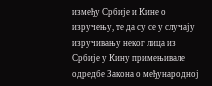између Србије и Кине о изручењу, те да су се у случају изручивању неког лица из Србије у Кину примењивале одредбе Закона о међународној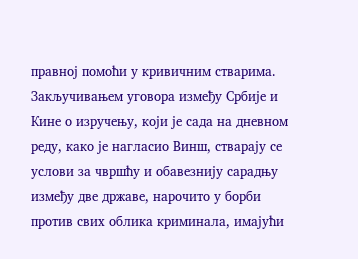правној помоћи у кривичним стварима. Закључивањем уговора између Србије и Кине о изручењу, који је сада на дневном реду, како је нагласио Винш, стварају се услови за чвршћу и обавезнију сарадњу између две државе, нарочито у борби против свих облика криминала, имајући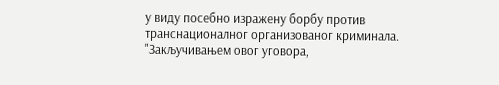у виду посебно изражену борбу против транснационалног организованог криминала.
"Закључивањем овог уговора,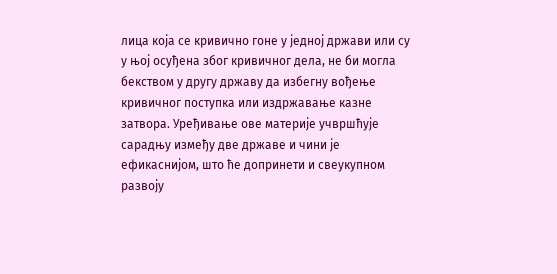лица која се кривично гоне у једној држави или су у њој осуђена због кривичног дела, не би могла бекством у другу државу да избегну вођење кривичног поступка или издржавање казне затвора. Уређивање ове материје учвршћује сарадњу између две државе и чини је ефикаснијом, што ће допринети и свеукупном развоју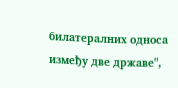билатералних односа између две државе",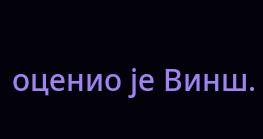оценио је Винш.